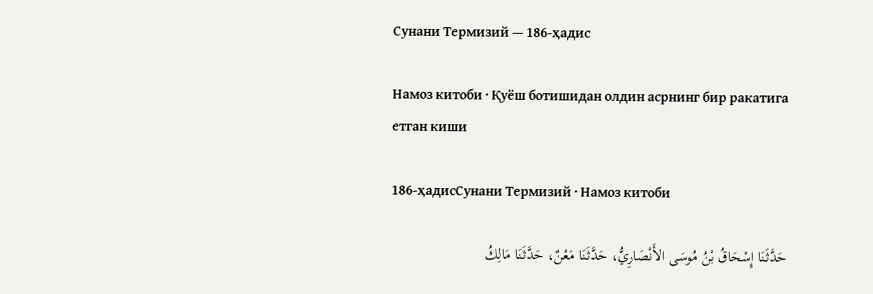Сунани Термизий — 186-ҳадис

Намоз китоби · Қуёш ботишидан олдин асрнинг бир ракатига етган киши

186-ҳадисСунани Термизий · Намоз китоби

حَدَّثَنَا إِسْحَاقُ بْنُ مُوسَى الأَنْصَارِيُّ، حَدَّثَنَا مَعْنٌ، حَدَّثَنَا مَالِكُ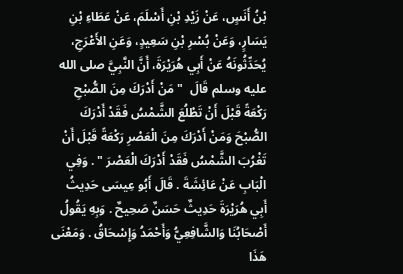بْنُ أَنَسٍ، عَنْ زَيْدِ بْنِ أَسْلَمَ، عَنْ عَطَاءِ بْنِ يَسَارٍ، وَعَنْ بُسْرِ بْنِ سَعِيدٍ، وَعَنِ الأَعْرَجِ، يُحَدِّثُونَهُ عَنْ أَبِي هُرَيْرَةَ، أَنَّ النَّبِيَّ صلى الله عليه وسلم قَالَ  " مَنْ أَدْرَكَ مِنَ الصُّبْحِ رَكْعَةً قَبْلَ أَنْ تَطْلُعَ الشَّمْسُ فَقَدْ أَدْرَكَ الصُّبْحَ وَمَنْ أَدْرَكَ مِنَ الْعَصْرِ رَكْعَةً قَبْلَ أَنْ تَغْرُبَ الشَّمْسُ فَقَدْ أَدْرَكَ الْعَصْرَ " . وَفِي الْبَابِ عَنْ عَائِشَةَ . قَالَ أَبُو عِيسَى حَدِيثُ أَبِي هُرَيْرَةَ حَدِيثٌ حَسَنٌ صَحِيحٌ . وَبِهِ يَقُولُ أَصْحَابُنَا وَالشَّافِعِيُّ وَأَحْمَدُ وَإِسْحَاقُ . وَمَعْنَى هَذَا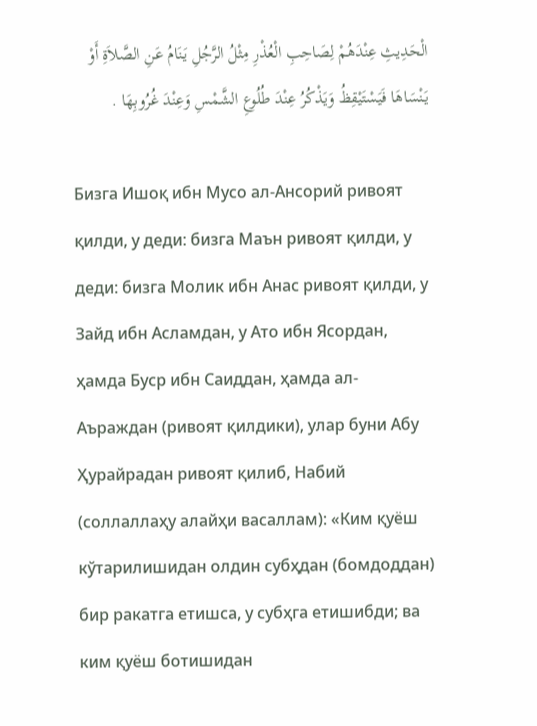الْحَدِيثِ عِنْدَهُمْ لِصَاحِبِ الْعُذْرِ مِثْلُ الرَّجُلِ يَنَامُ عَنِ الصَّلاَةِ أَوْ يَنْسَاهَا فَيَسْتَيْقِظُ وَيَذْكُرُ عِنْدَ طُلُوعِ الشَّمْسِ وَعِنْدَ غُرُوبِهَا .

Бизга Ишоқ ибн Мусо ал-Ансорий ривоят қилди, у деди: бизга Маън ривоят қилди, у деди: бизга Молик ибн Анас ривоят қилди, у Зайд ибн Асламдан, у Ато ибн Ясордан, ҳамда Буср ибн Саиддан, ҳамда ал-Аъраждан (ривоят қилдики), улар буни Абу Ҳурайрадан ривоят қилиб, Набий (соллаллаҳу алайҳи васаллам): «Ким қуёш кўтарилишидан олдин субҳдан (бомдоддан) бир ракатга етишса, у субҳга етишибди; ва ким қуёш ботишидан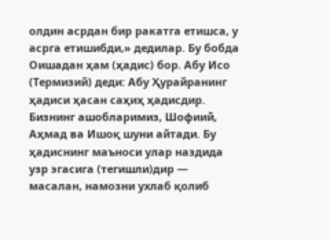олдин асрдан бир ракатга етишса, у асрга етишибди,» дедилар. Бу бобда Оишадан ҳам (ҳадис) бор. Абу Исо (Термизий) деди: Абу Ҳурайранинг ҳадиси ҳасан саҳиҳ ҳадисдир. Бизнинг ашобларимиз, Шофиий, Аҳмад ва Ишоқ шуни айтади. Бу ҳадиснинг маъноси улар наздида узр эгасига (тегишли)дир — масалан, намозни ухлаб қолиб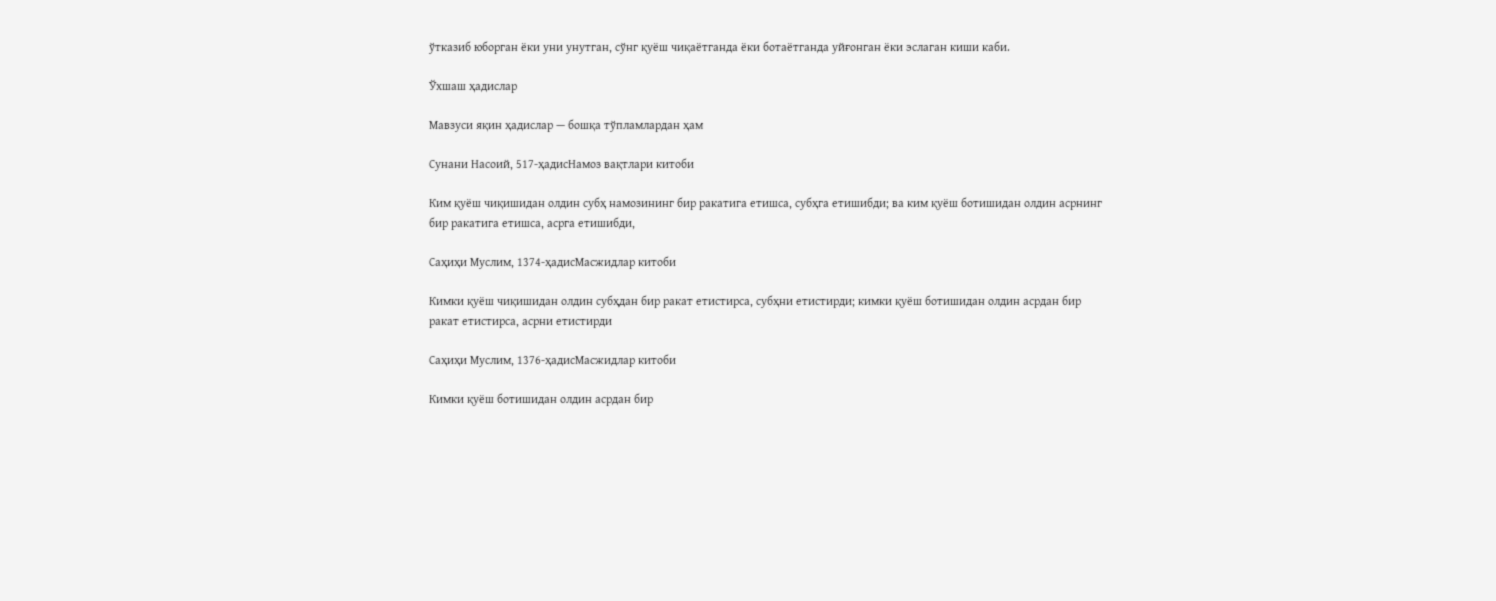ўтказиб юборган ёки уни унутган, сўнг қуёш чиқаётганда ёки ботаётганда уйғонган ёки эслаган киши каби.

Ўхшаш ҳадислар

Мавзуси яқин ҳадислар — бошқа тўпламлардан ҳам

Сунани Насоий, 517-ҳадисНамоз вақтлари китоби

Ким қуёш чиқишидан олдин субҳ намозининг бир ракатига етишса, субҳга етишибди; ва ким қуёш ботишидан олдин асрнинг бир ракатига етишса, асрга етишибди,

Саҳиҳи Муслим, 1374-ҳадисМасжидлар китоби

Кимки қуёш чиқишидан олдин субҳдан бир ракат етистирса, субҳни етистирди; кимки қуёш ботишидан олдин асрдан бир ракат етистирса, асрни етистирди

Саҳиҳи Муслим, 1376-ҳадисМасжидлар китоби

Кимки қуёш ботишидан олдин асрдан бир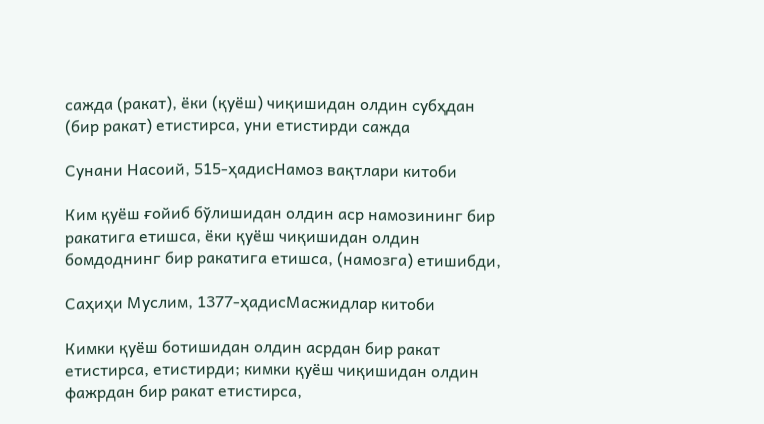сажда (ракат), ёки (қуёш) чиқишидан олдин субҳдан (бир ракат) етистирса, уни етистирди сажда

Сунани Насоий, 515-ҳадисНамоз вақтлари китоби

Ким қуёш ғойиб бўлишидан олдин аср намозининг бир ракатига етишса, ёки қуёш чиқишидан олдин бомдоднинг бир ракатига етишса, (намозга) етишибди,

Саҳиҳи Муслим, 1377-ҳадисМасжидлар китоби

Кимки қуёш ботишидан олдин асрдан бир ракат етистирса, етистирди; кимки қуёш чиқишидан олдин фажрдан бир ракат етистирса,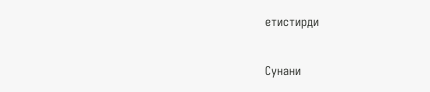етистирди

Сунани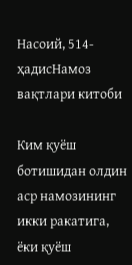Насоий, 514-ҳадисНамоз вақтлари китоби

Ким қуёш ботишидан олдин аср намозининг икки ракатига, ёки қуёш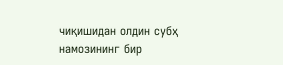чиқишидан олдин субҳ намозининг бир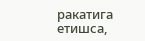ракатига етишса,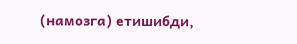(намозга) етишибди,